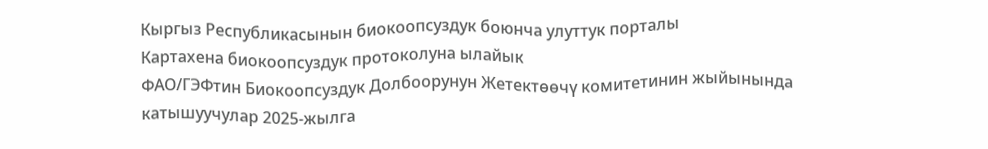Кыргыз Республикасынын биокоопсуздук боюнча улуттук порталы
Картахена биокоопсуздук протоколуна ылайык
ФАО/ГЭФтин Биокоопсуздук Долбоорунун Жетектөөчү комитетинин жыйынында катышуучулар 2025-жылга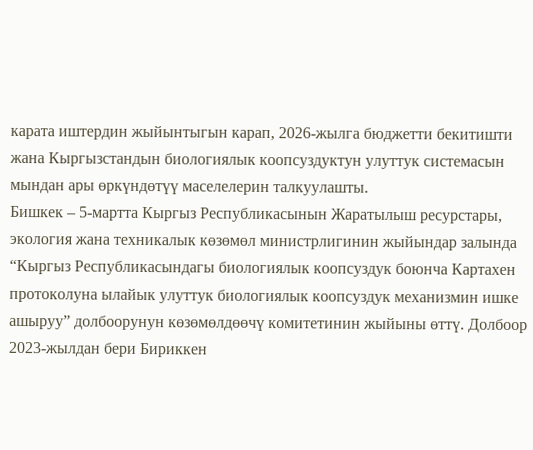карата иштердин жыйынтыгын карап, 2026-жылга бюджетти бекитишти жана Кыргызстандын биологиялык коопсуздуктун улуттук системасын мындан ары өркүндөтүү маселелерин талкуулашты.
Бишкек – 5-мартта Кыргыз Республикасынын Жаратылыш ресурстары, экология жана техникалык көзөмөл министрлигинин жыйындар залында “Кыргыз Республикасындагы биологиялык коопсуздук боюнча Картахен протоколуна ылайык улуттук биологиялык коопсуздук механизмин ишке ашыруу” долбоорунун көзөмөлдөөчү комитетинин жыйыны өттү. Долбоор 2023-жылдан бери Бириккен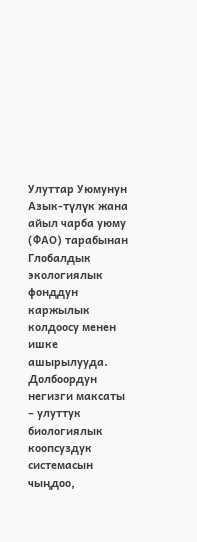Улуттар Уюмунун Азык-түлүк жана айыл чарба уюму (ФАО) тарабынан Глобалдык экологиялык фонддун каржылык колдоосу менен ишке ашырылууда.
Долбоордун негизги максаты – улуттук биологиялык коопсуздук системасын чыңдоо,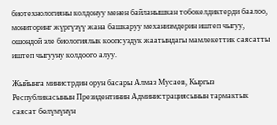биотехнологияны колдонуу менен байланышкан тобокелдиктерди баалоо, мониторинг жүргүзүү жана башкаруу механизмдерин иштеп чыгуу, ошондой эле биологиялык коопсуздук жаатындагы мамлекеттик саясатты иштеп чыгууну колдоого алуу.

Жыйынга министрдин орун басары Алмаз Мусаев, Кыргыз Республикасынын Президентинин Администрациясынын тармактык саясат бөлүмүнүн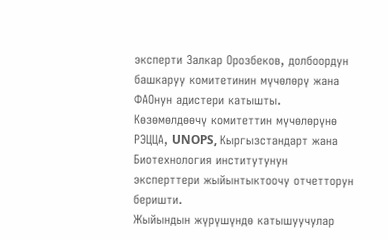эксперти Залкар Орозбеков, долбоордун башкаруу комитетинин мүчөлөрү жана ФАОнун адистери катышты. Көзөмөлдөөчү комитеттин мүчөлөрүнө РЭЦЦА, UNOPS, Кыргызстандарт жана Биотехнология институтунун эксперттери жыйынтыктоочу отчетторун беришти.
Жыйындын жүрүшүндө катышуучулар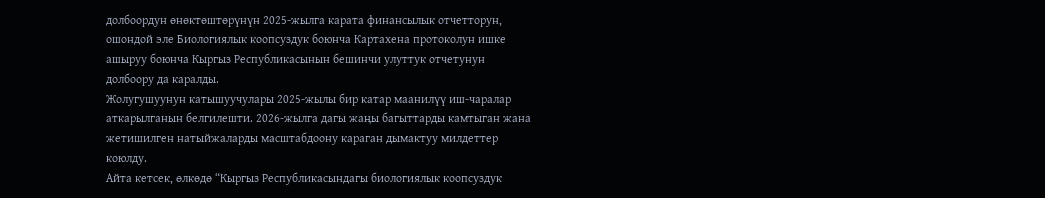долбоордун өнөктөштөрүнүн 2025-жылга карата финансылык отчетторун, ошондой эле Биологиялык коопсуздук боюнча Картахена протоколун ишке ашыруу боюнча Кыргыз Республикасынын бешинчи улуттук отчетунун долбоору да каралды.
Жолугушуунун катышуучулары 2025-жылы бир катар маанилүү иш-чаралар аткарылганын белгилешти. 2026-жылга дагы жаңы багыттарды камтыган жана жетишилген натыйжаларды масштабдоону караган дымактуу милдеттер коюлду.
Айта кетсек, өлкөдө “Кыргыз Республикасындагы биологиялык коопсуздук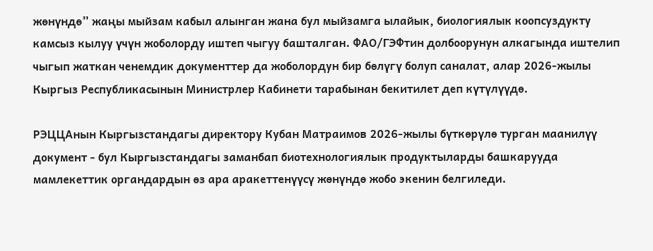жөнүндө” жаңы мыйзам кабыл алынган жана бул мыйзамга ылайык, биологиялык коопсуздукту камсыз кылуу үчүн жоболорду иштеп чыгуу башталган. ФАО/ГЭФтин долбоорунун алкагында иштелип чыгып жаткан ченемдик документтер да жоболордун бир бөлүгү болуп саналат, алар 2026-жылы Кыргыз Республикасынын Министрлер Кабинети тарабынан бекитилет деп күтүлүүдө.

РЭЦЦАнын Кыргызстандагы директору Кубан Матраимов 2026-жылы бүткөрүлө турган маанилүү документ - бул Кыргызстандагы заманбап биотехнологиялык продуктыларды башкарууда мамлекеттик органдардын өз ара аракеттенүүсү жөнүндө жобо экенин белгиледи.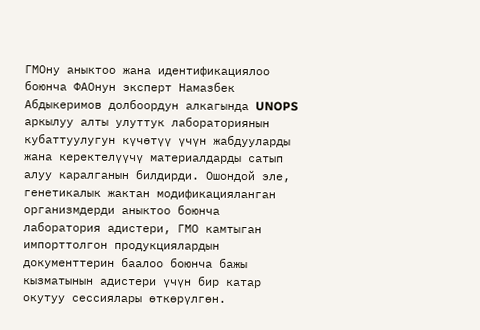ГМОну аныктоо жана идентификациялоо боюнча ФАОнун эксперт Намазбек Абдыкеримов долбоордун алкагында UNOPS аркылуу алты улуттук лабораториянын кубаттуулугун күчөтүү үчүн жабдууларды жана керектелүүчү материалдарды сатып алуу каралганын билдирди. Ошондой эле, генетикалык жактан модификацияланган организмдерди аныктоо боюнча лаборатория адистери, ГМО камтыган импорттолгон продукциялардын документтерин баалоо боюнча бажы кызматынын адистери үчүн бир катар окутуу сессиялары өткөрүлгөн.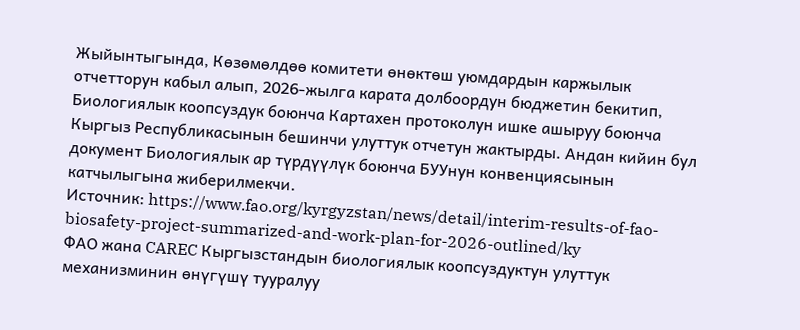Жыйынтыгында, Көзөмөлдөө комитети өнөктөш уюмдардын каржылык отчетторун кабыл алып, 2026-жылга карата долбоордун бюджетин бекитип, Биологиялык коопсуздук боюнча Картахен протоколун ишке ашыруу боюнча Кыргыз Республикасынын бешинчи улуттук отчетун жактырды. Андан кийин бул документ Биологиялык ар түрдүүлүк боюнча БУУнун конвенциясынын катчылыгына жиберилмекчи.
Источник: https://www.fao.org/kyrgyzstan/news/detail/interim-results-of-fao-biosafety-project-summarized-and-work-plan-for-2026-outlined/ky
ФАО жана CAREC Кыргызстандын биологиялык коопсуздуктун улуттук механизминин өнүгүшү тууралуу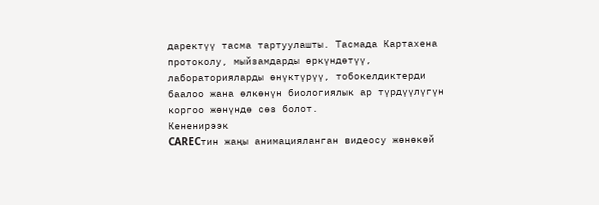даректүү тасма тартуулашты. Тасмада Картахена протоколу, мыйзамдарды өркүндөтүү, лабораторияларды өнүктүрүү, тобокелдиктерди баалоо жана өлкөнүн биологиялык ар түрдүүлүгүн коргоо жөнүндө сөз болот.
Кененирээк
CARECтин жаңы анимацияланган видеосу жөнөкөй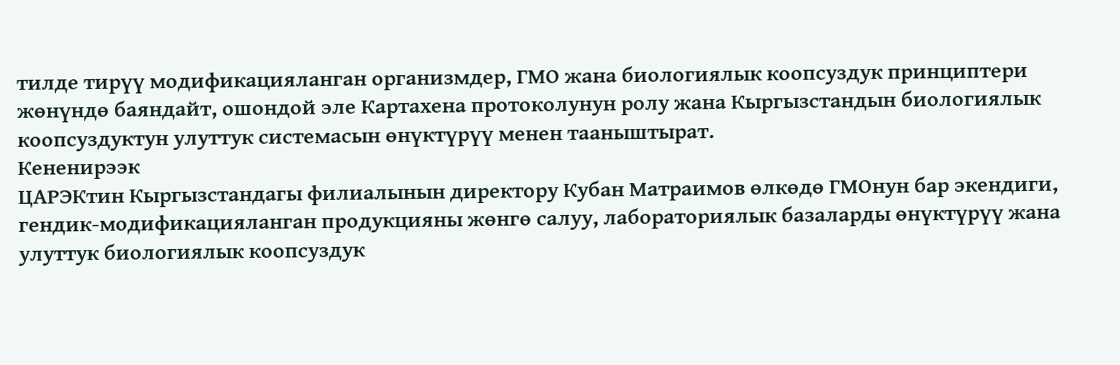тилде тирүү модификацияланган организмдер, ГМО жана биологиялык коопсуздук принциптери жөнүндө баяндайт, ошондой эле Картахена протоколунун ролу жана Кыргызстандын биологиялык коопсуздуктун улуттук системасын өнүктүрүү менен тааныштырат.
Кененирээк
ЦАРЭКтин Кыргызстандагы филиалынын директору Кубан Матраимов өлкөдө ГМОнун бар экендиги, гендик-модификацияланган продукцияны жөнгө салуу, лабораториялык базаларды өнүктүрүү жана улуттук биологиялык коопсуздук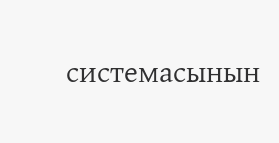системасынын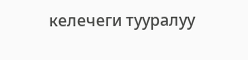келечеги тууралуу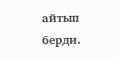айтып берди.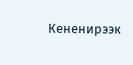Кененирээк